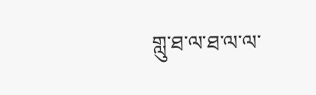གླུ་ཐ་ལ་ཐ་ལ་ལ་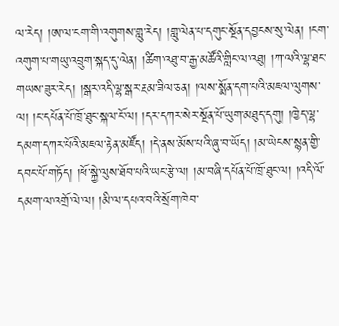ལ་རེད། །ཨ་ལ་ངག་གི་འགུགས་གླུ་རེད། །གླུ་ལེན་པ་དགུང་སྔོན་དབྱངས་སུ་ལེན། །ངག་འགུག་པ་གཡུ་འབྲུག་སྐད་དུ་ལེན། །ཚིག་འཐུ་བ་རྒྱ་མཚོའི་གླིང་ལ་འཐུ། །ཀ་ལའི་ལྷ་ཐང་གཡས་ཟུར་རེད། །སྒར་འདི་ལྷ་སྒར་རྔམ་ཟིལ་ཅན། །ལས་སྨོན་དག་པའི་མཇལ་ལུགས་ལ། །ང་དཔོན་པོ་ཁྲོ་ཐུང་སྐལ་ངོ་ལ། །དར་དཀར་སེར་སྔོན་པོ་ཡུག་མཐུད་དགུ། །ཁྱེད་ལྷ་དམག་དཀར་པོའི་མཇལ་རྟེན་མཛོད། །དེ་ནས་མོས་པའི་ཞུ་བ་ཡོད། །མ་ཡེངས་སྙན་གྱི་དབང་པོ་གཏོད། །ཕོ་སྐྱེ་ལུས་ཐོབ་པའི་ཡང་རྩེ་ལ། །མ་བཞི་དཔོན་པོ་ཁྲོ་ཐུང་ལ། །འདི་ལོ་དམག་ལ་འགྲོ་ལེ་ལ། །མི་ལ་དཔའ་བའི་སྲོག་ཁེབ་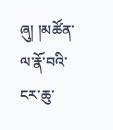ཞུ། །མཚོན་ལ་རྣོ་བའི་ངར་ཆུ་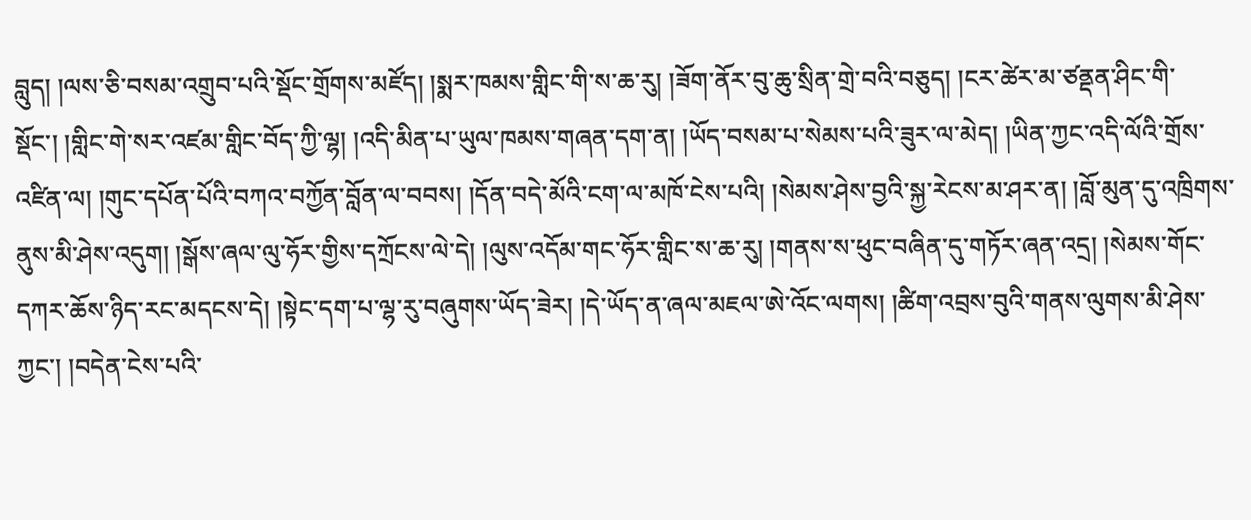བླུད། །ལས་ཅི་བསམ་འགྲུབ་པའི་སྡོང་གྲོགས་མཛོད། །སྨར་ཁམས་གླིང་གི་ས་ཆ་རུ། །ཟོག་ནོར་བུ་ཆུ་སྲིན་གྲེ་བའི་བཅུད། །ངར་ཚེར་མ་ཙནྡན་ཤིང་གི་སྡོང་། །གླིང་གེ་སར་འཛམ་གླིང་བོད་ཀྱི་ལྷ། །འདི་མིན་པ་ཡུལ་ཁམས་གཞན་དག་ན། །ཡོད་བསམ་པ་སེམས་པའི་ཟུར་ལ་མེད། །ཡིན་ཀྱང་འདི་ལོའི་གྲོས་འཛིན་ལ། །གུང་དཔོན་པོའི་བཀའ་བཀྱོན་བློན་ལ་བབས། །དོན་བདེ་མོའི་ངག་ལ་མཁོ་ངེས་པའི། །སེམས་ཤེས་བྱའི་སྐྱ་རེངས་མ་ཤར་ན། །བློ་མུན་དུ་འཁྲིགས་ནུས་མི་ཤེས་འདུག། །སྒོས་ཞལ་ལུ་ཧོར་གྱིས་དཀྲོངས་ལེ་དེ། །ལུས་འདོམ་གང་ཧོར་གླིང་ས་ཆ་རུ། །གནས་ས་ཕུང་བཞིན་དུ་གཏོར་ཞན་འདྲ། །སེམས་གོང་དཀར་ཆོས་ཉིད་རང་མདངས་དེ། །སྟེང་དག་པ་ལྷ་རུ་བཞུགས་ཡོད་ཟེར། །དེ་ཡོད་ན་ཞལ་མཇལ་ཨེ་འོང་ལགས། །ཚིག་འབྲས་བུའི་གནས་ལུགས་མི་ཤེས་ཀྱང་། །བདེན་ངེས་པའི་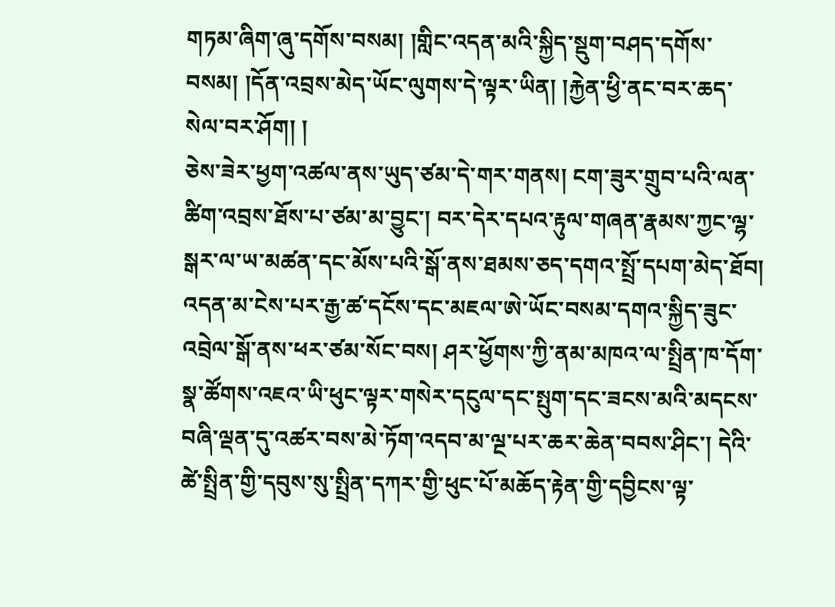གཏམ་ཞིག་ཞུ་དགོས་བསམ། །གླིང་འདན་མའི་སྐྱིད་སྡུག་བཤད་དགོས་བསམ། །དོན་འབྲས་མེད་ཡོང་ལུགས་དེ་ལྟར་ཡིན། །རྐྱེན་ཕྱི་ནང་བར་ཆད་སེལ་བར་ཤོག། །
ཅེས་ཟེར་ཕྱག་འཚལ་ནས་ཡུད་ཙམ་དེ་གར་གནས། ངག་ཟུར་གྲུབ་པའི་ལན་ཚིག་འབྲས་ཐོས་པ་ཙམ་མ་བྱུང་། བར་དེར་དཔའ་རྟུལ་གཞན་རྣམས་ཀྱང་ལྷ་སྒར་ལ་ཡ་མཚན་དང་མོས་པའི་སྒོ་ནས་ཐམས་ཅད་དགའ་སྤྲོ་དཔག་མེད་ཐོབ། འདན་མ་ངེས་པར་རྒྱ་ཚ་དངོས་དང་མཇལ་ཨེ་ཡོང་བསམ་དགའ་སྐྱིད་ཟུང་འབྲེལ་སྒོ་ནས་ཕར་ཙམ་སོང་བས། ཤར་ཕྱོགས་ཀྱི་ནམ་མཁའ་ལ་སྤྲིན་ཁ་དོག་སྣ་ཚོགས་འཇའ་ཡི་ཕུང་ལྟར་གསེར་དངུལ་དང་སྤུག་དང་ཟངས་མའི་མདངས་བཞི་ལྡན་དུ་འཚར་བས་མེ་ཏོག་འདབ་མ་ལྔ་པར་ཆར་ཆེན་བབས་ཤིང་། དེའི་ཚེ་སྤྲིན་གྱི་དབུས་སུ་སྤྲིན་དཀར་གྱི་ཕུང་པོ་མཆོད་རྟེན་གྱི་དབྱིངས་ལྟ་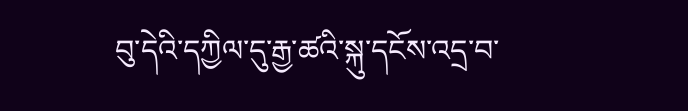བུ་དེའི་དཀྱིལ་དུ་རྒྱ་ཚའི་སྐུ་དངོས་འདྲ་བ་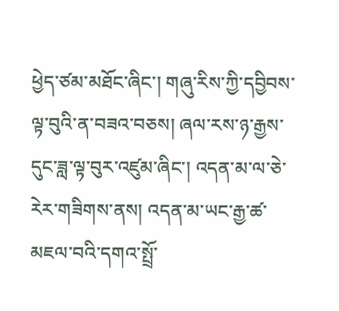ཕྱེད་ཙམ་མཐོང་ཞིང་། གཞུ་རིས་ཀྱི་དབྱིབས་ལྟ་བུའི་ན་བཟའ་བཅས། ཞལ་རས་ཉ་རྒྱས་དུང་ཟླ་ལྟ་བུར་འཛུམ་ཞིང་། འདན་མ་ལ་ཅེ་རེར་གཟིགས་ནས། འདན་མ་ཡང་རྒྱ་ཚ་མཇལ་བའི་དགའ་སྤྲོ་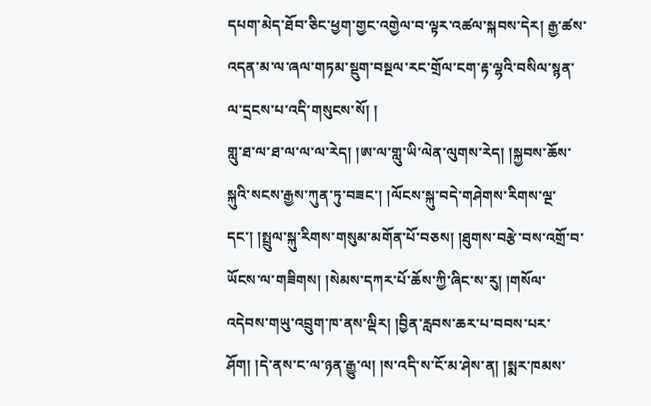དཔག་མེད་ཐོབ་ཅིང་ཕྱག་གྱང་འགྱེལ་བ་ལྟར་འཚལ་སྐབས་དེར། རྒྱ་ཚས་འདན་མ་ལ་ཞལ་གཏམ་སྡུག་བསྔལ་རང་གྲོལ་ངག་རྟ་ལྷའི་བསིལ་སྙན་ལ་དྲངས་པ་འདི་གསུངས་སོ། །
གླུ་ཐ་ལ་ཐ་ལ་ལ་ལ་རེད། །ཨ་ལ་གླུ་ཡི་ལེན་ལུགས་རེད། །སྐྱབས་ཆོས་སྐུའི་སངས་རྒྱས་ཀུན་ཏུ་བཟང་། །ལོངས་སྐུ་བདེ་གཤེགས་རིགས་ལྔ་དང་། །སྤྲུལ་སྐུ་རིགས་གསུམ་མགོན་པོ་བཅས། །ཐུགས་བརྩེ་བས་འགྲོ་བ་ཡོངས་ལ་གཟིགས། །སེམས་དཀར་པོ་ཆོས་ཀྱི་ཞིང་ས་རུ། །གསོལ་འདེབས་གཡུ་འབྲུག་ཁ་ནས་ལྡིར། །བྱིན་རླབས་ཆར་པ་བབས་པར་ཤོག། །དེ་ནས་ང་ལ་ཉན་རྒྱུ་ལ། །ས་འདི་ས་ངོ་མ་ཤེས་ན། །སྨར་ཁམས་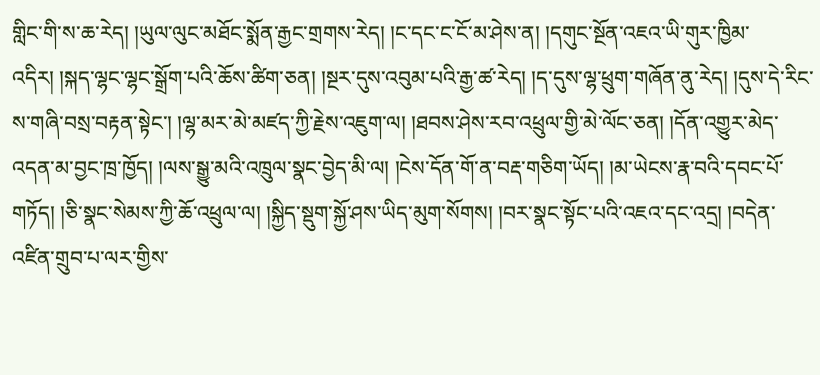གླིང་གི་ས་ཆ་རེད། །ཡུལ་ལུང་མཐོང་སྨོན་རྒྱང་གྲགས་རེད། །ང་དང་ང་ངོ་མ་ཤེས་ན། །དགུང་སྔོན་འཇའ་ཡི་གུར་ཁྱིམ་འདིར། །སྐད་ལྷང་ལྷང་སྒྲོག་པའི་ཆོས་ཚིག་ཅན། །སྔར་དུས་འབུམ་པའི་རྒྱ་ཚ་རེད། །ད་དུས་ལྷ་ཕྲུག་གཞོན་ནུ་རེད། །དུས་དེ་རིང་ས་གཞི་བསྲ་བརྟན་སྟེང་། །ལྷ་མར་མེ་མཛད་ཀྱི་རྗེས་འཇུག་ལ། །ཐབས་ཤེས་རབ་འཕྲུལ་གྱི་མེ་ལོང་ཅན། །དོན་འགྱུར་མེད་འདན་མ་བྱང་ཁྲ་ཁྱོད། །ལས་སྒྱུ་མའི་འཁྲུལ་སྣང་བྱེད་མི་ལ། །ངེས་དོན་གོ་ན་བརྡ་གཅིག་ཡོད། །མ་ཡེངས་རྣ་བའི་དབང་པོ་གཏོད། །ཅི་སྣང་སེམས་ཀྱི་ཆོ་འཕྲུལ་ལ། །སྐྱིད་སྡུག་སྐྱོ་ཤས་ཡིད་མུག་སོགས། །བར་སྣང་སྟོང་པའི་འཇའ་དང་འདྲ། །བདེན་འཛིན་གྲུབ་པ་ལར་གྱིས་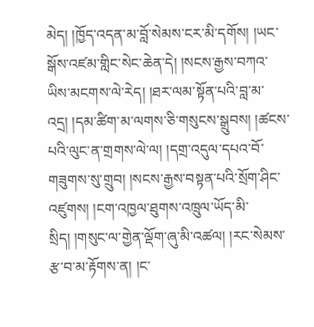མེད། །ཁྱོད་འདན་མ་བློ་སེམས་ངར་མི་དགོས། །ཡང་སྒོས་འཛམ་གླིང་སེང་ཆེན་དེ། །སངས་རྒྱས་བཀའ་ཡིས་མངགས་ལེ་རེད། །ཐར་ལམ་སྟོན་པའི་བླ་མ་འདྲ། །དམ་ཚིག་མ་ལགས་ཅི་གསུངས་སྒྲུབས། །ཚངས་པའི་ལུང་ན་གྲགས་ལེ་ལ། །དགྲ་འདུལ་དཔའ་བོ་གཟུགས་སུ་གྲུབ། །སངས་རྒྱས་བསྟན་པའི་སྲོག་ཤིང་འཛུགས། །ངག་འཁྱལ་ཐུགས་འཁྲུལ་ཡོད་མི་སྲིད། །གསུང་ལ་གྱེན་ལྡོག་ཞུ་མི་འཚལ། །རང་སེམས་རྩ་བ་མ་རྟོགས་ན། །ང་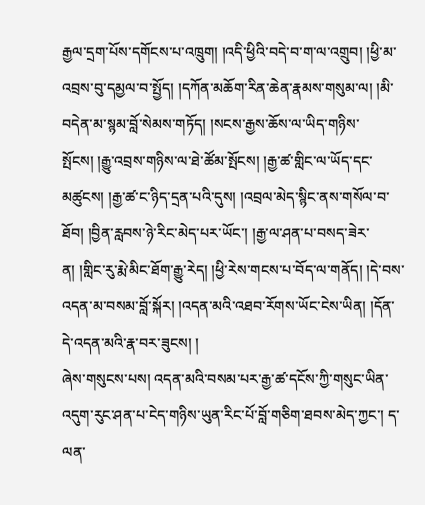རྒྱལ་དྲག་པོས་དགོངས་པ་འཁྲུག། །འདི་ཕྱིའི་བདེ་བ་ག་ལ་འགྲུབ། །ཕྱི་མ་འབྲས་བུ་དམྱལ་བ་སྤྱོད། །དཀོན་མཆོག་རིན་ཆེན་རྣམས་གསུམ་ལ། །མི་བདེན་མ་སྙམ་བློ་སེམས་གཏོད། །སངས་རྒྱས་ཆོས་ལ་ཡིད་གཉིས་སྤོངས། །རྒྱུ་འབྲས་གཉིས་ལ་ཐེ་ཚོམ་སྤོངས། །རྒྱ་ཚ་གླིང་ལ་ཡོད་དང་མཚུངས། །རྒྱ་ཚ་ང་ཉིད་དྲན་པའི་དུས། །འབྲལ་མེད་སྙིང་ནས་གསོལ་བ་ཐོབ། །བྱིན་རླབས་ཉེ་རིང་མེད་པར་ཡོང་། །རྒྱ་ལ་ཤན་པ་བསད་ཟེར་ན། །གླིང་རུ་རྨེ་མིང་ཐོག་རྒྱུ་རེད། །ཕྱི་རེས་གངས་པ་བོད་ལ་གནོད། །དེ་བས་འདན་མ་བསམ་བློ་སྐོར། །འདན་མའི་འཐབ་རོགས་ཡོང་ངེས་ཡིན། །དོན་དེ་འདན་མའི་རྣ་བར་ཟུངས། །
ཞེས་གསུངས་པས། འདན་མའི་བསམ་པར་རྒྱ་ཚ་དངོས་ཀྱི་གསུང་ཡིན་འདུག་རུང་ཤན་པ་ངེད་གཉིས་ཡུན་རིང་པོ་བློ་གཅིག་ཐབས་མེད་ཀྱང་། ད་ལན་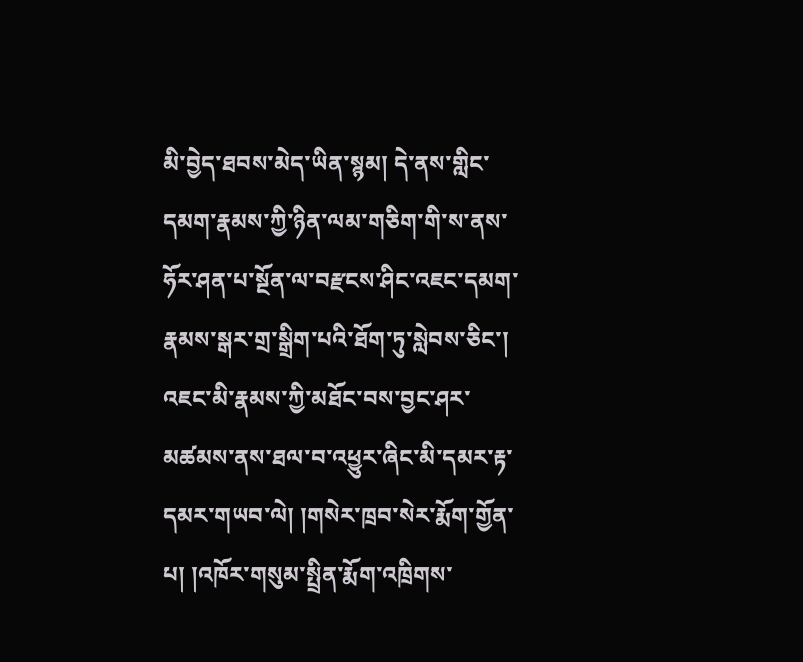མི་བྱེད་ཐབས་མེད་ཡིན་སྙམ། དེ་ནས་གླིང་དམག་རྣམས་ཀྱི་ཉིན་ལམ་གཅིག་གི་ས་ནས་ཧོར་ཤན་པ་སྔོན་ལ་བརྫངས་ཤིང་འཇང་དམག་རྣམས་སྒར་གྲ་སྒྲིག་པའི་ཐོག་ཏུ་སླེབས་ཅིང་། འཇང་མི་རྣམས་ཀྱི་མཐོང་བས་བྱང་ཤར་མཚམས་ནས་ཐལ་བ་འཕྱུར་ཞིང་མི་དམར་རྟ་དམར་གཡབ་ལེ། །གསེར་ཁྲབ་སེར་རྨོག་གྱོན་པ། །འཁོར་གསུམ་སྤྲིན་རྨོག་འཁྲིགས་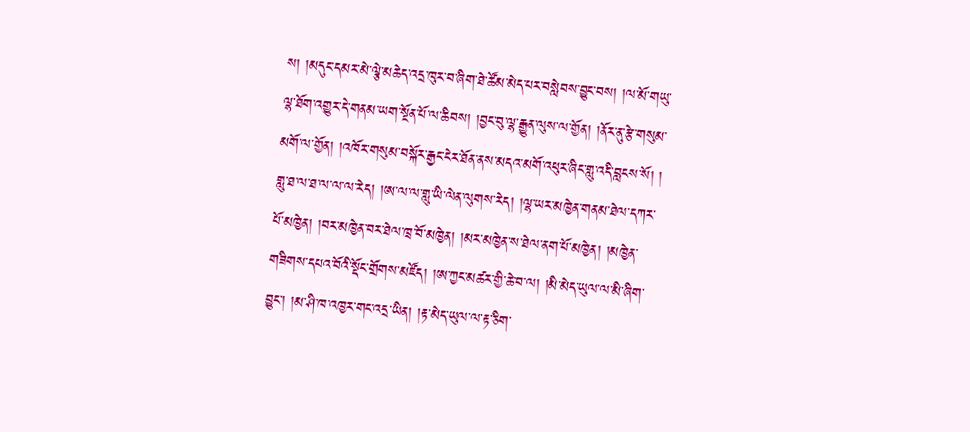ས། །མདུང་དམར་མེ་ལྕེ་མཆེད་འདྲ་ཁུར་བ་ཞིག་ཐེ་ཚོམ་མེད་པར་བསླེབས་བྱུང་བས། །ལ་མོ་གཡུ་ལྷ་ཐོག་འགྱུར་དེ་གནམ་ཡག་སྔོན་པོ་ལ་ཆིབས། །བྱང་བུ་ལྷ་རྒྱུན་ལུས་ལ་གྱོན། །ནོར་ནུ་རྩེ་གསུམ་མགོ་ལ་གྱོན། །འཁོར་གསུམ་བསྐོར་རྒྱང་ངེར་ཐོན་ནས་མདའ་མགོ་འཕུར་ཞིང་གླུ་འདི་བླངས་སོ། །
གླུ་ཐ་ལ་ཐ་ལ་ལ་ལ་རེད། །ཨ་ལ་ལ་གླུ་ཡི་ལེན་ལུགས་རེད། །ལྷ་ཡར་མཁྱེན་གནམ་ཐེལ་དཀར་པོ་མཁྱེན། །བར་མཁྱེན་བར་ཐེལ་ཁྲ་བོ་མཁྱེན། །མར་མཁྱེན་ས་ཐེལ་ནག་པོ་མཁྱེན། །མཁྱེན་གཟིགས་དཔའ་བོའི་སྡོང་གྲོགས་མཛོད། །ཨ་ཀྱང་མཚར་གྱི་ཆེ་བ་ལ། །མི་མེད་ཡུལ་ལ་མི་ཞིག་བྱུང་། །མ་ཤི་ཁ་འཁྱར་གང་འདྲ་ཡིན། །རྟ་མེད་ཡུལ་ལ་རྟ་ཅིག་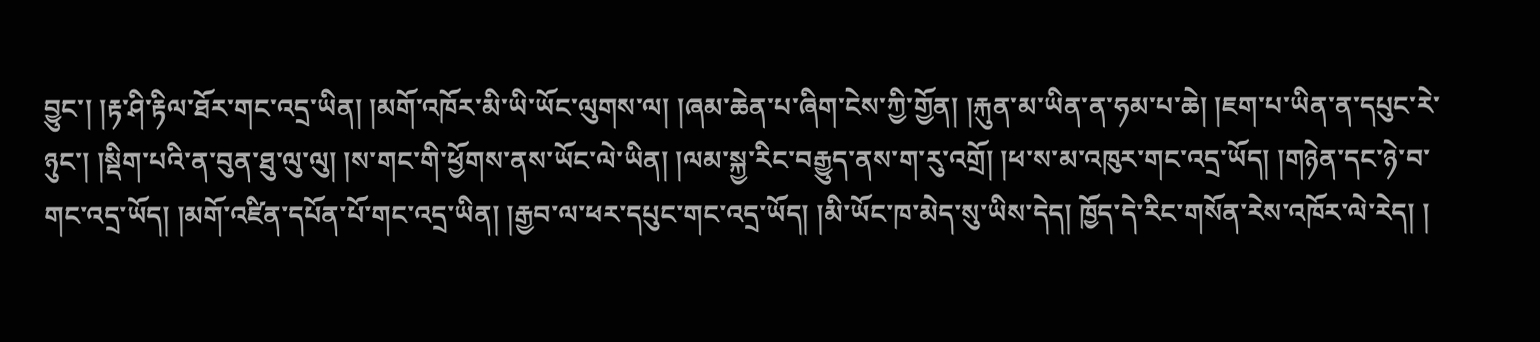བྱུང་། །རྟ་ཤི་རྟིལ་ཐོར་གང་འདྲ་ཡིན། །མགོ་འཁོར་མི་ཡི་ཡོང་ལུགས་ལ། །ཞམ་ཆེན་པ་ཞིག་ངེས་ཀྱི་གྱོན། །རྐུན་མ་ཡིན་ན་ཧམ་པ་ཆེ། །ཇག་པ་ཡིན་ན་དཔུང་རེ་ཉུང་། །སྡིག་པའི་ན་བུན་ཐུ་ལུ་ལུ། །ས་གང་གི་ཕྱོགས་ནས་ཡོང་ལེ་ཡིན། །ལམ་སྐྱ་རིང་བརྒྱུད་ནས་ག་རུ་འགྲོ། །ཕ་ས་མ་འཁུར་གང་འདྲ་ཡོད། །གཉེན་དང་ཉེ་བ་གང་འདྲ་ཡོད། །མགོ་འཛིན་དཔོན་པོ་གང་འདྲ་ཡིན། །རྒྱབ་ལ་ཕར་དཔུང་གང་འདྲ་ཡོད། །མི་ཡོང་ཁ་མེད་སུ་ཡིས་དེད། ཁྱོད་དེ་རིང་གསོན་རེས་འཁོར་ལེ་རེད། །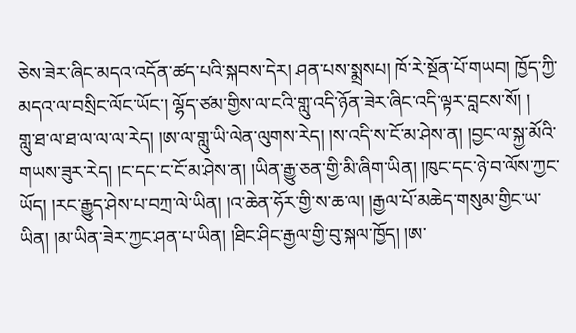ཅེས་ཟེར་ཞིང་མདའ་འདོན་ཚད་པའི་སྐབས་དེར། ཤན་པས་སྨྲསཔ། ཁོ་རེ་སྔོན་པོ་གཡབ། ཁྱོད་ཀྱི་མདའ་ལ་བསྲིང་ལོང་ཡོང་། ལྷོད་ཙམ་གྱིས་ལ་ངའི་གླུ་འདི་ཉོན་ཟེར་ཞིང་འདི་ལྟར་བླངས་སོ། །
གླུ་ཐ་ལ་ཐ་ལ་ལ་ལ་རེད། །ཨ་ལ་གླུ་ཡི་ལེན་ལུགས་རེད། །ས་འདི་ས་ངོ་མ་ཤེས་ན། །བྱང་ལ་སྐྱ་མོའི་གཡས་ཟུར་རེད། །ང་དང་ང་ངོ་མ་ཤེས་ན། །ཡིན་རྒྱུ་ཅན་གྱི་མི་ཞིག་ཡིན། །ཁུང་དང་ཉེ་བ་ལོས་ཀྱང་ཡོད། །རང་རྒྱུད་ཤེས་པ་བཀྲ་ལེ་ཡིན། །འ་ཆེན་ཧོར་གྱི་ས་ཆ་ལ། །རྒྱལ་པོ་མཆེད་གསུམ་གྱིང་ཡ་ཡིན། །མ་ཡིན་ཟེར་ཀྱང་ཤན་པ་ཡིན། །ཐིང་ཤིང་རྒྱལ་གྱི་བུ་སྐལ་ཁྱོད། །ཨ་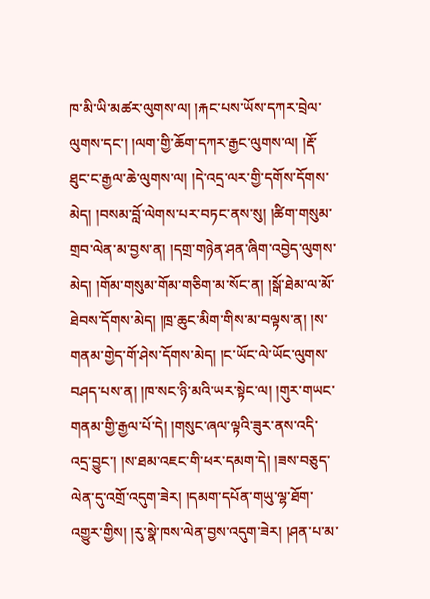ཁ་མི་ཡི་མཚར་ལུགས་ལ། །རྐང་པས་ཡོས་དཀར་བྲེལ་ལུགས་དང་། །ལག་གྱི་ཆོག་དཀར་རྒྱང་ལུགས་ལ། །རྡོ་ཐུང་ང་རྒྱལ་ཆེ་ལུགས་ལ། །དེ་འདྲ་ལར་གྱི་དགོས་དོགས་མེད། །བསམ་བློ་ལེགས་པར་བཏང་ནས་སུ། །ཚིག་གསུམ་གྲབ་ལེན་མ་བྱས་ན། །དགྲ་གཉེན་ཤན་ཞིག་འབྱེད་ལུགས་མེད། །གོམ་གསུམ་གོམ་གཅིག་མ་སོང་ན། །སྒོ་ཐེམ་ལ་མོ་ཐེབས་དོགས་མེད། །ཁྲ་ཆུང་མིག་གིས་མ་བལྟས་ན། །ས་གནམ་གྱེད་གོ་ཤེས་དོགས་མེད། །ང་ཡོང་ལེ་ཡོང་ལུགས་བཤད་པས་ན། །ཁ་སང་ཉི་མའི་ཡར་སྟེང་ལ། །གུར་གཡང་གནམ་གྱི་རྒྱལ་པོ་དེ། །གསུང་ཞལ་ལྟའི་ཟུར་ནས་འདི་འདྲ་བྱུང་། །ས་ཐམ་འཇང་གི་ཕར་དམག་དེ། །ཟས་བཅུད་ལེན་དུ་འགྲོ་འདུག་ཟེར། །དམག་དཔོན་གཡུ་ལྷ་ཐོག་འགྱུར་གྱིས། །རུ་སྣེ་ཁས་ལེན་བྱས་འདུག་ཟེར། །ཤན་པ་མ་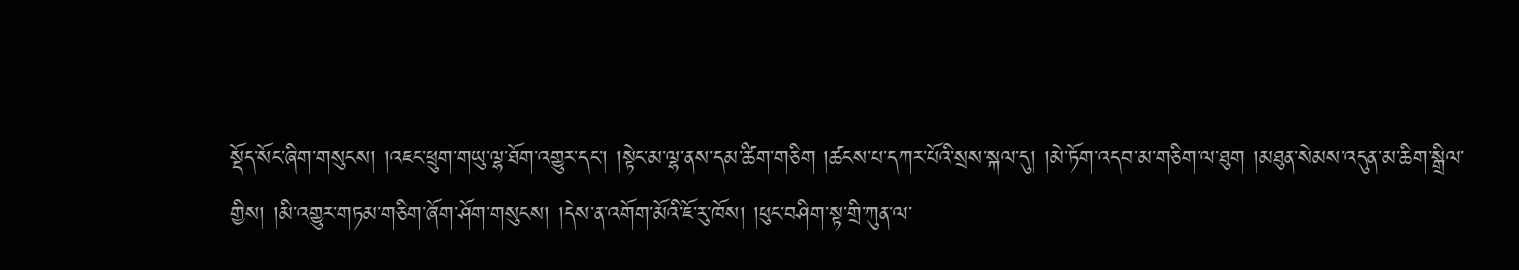སྡོད་སོང་ཞིག་གསུངས། །འཇང་ཕྲུག་གཡུ་ལྷ་ཐོག་འགྱུར་དང་། །སྟེང་མ་ལྷ་ནས་དམ་ཚིག་གཅིག །ཚངས་པ་དཀར་པོའི་སྲས་སྐལ་དུ། །མེ་ཏོག་འདབ་མ་གཅིག་ལ་ཐུག །མཐུན་སེམས་འདུན་མ་ཆིག་སྒྲིལ་གྱིས། །མི་འགྱུར་གཏམ་གཅིག་ཞོག་ཤོག་གསུངས། །དེས་ན་འགོག་མོའི་ཇོ་རུ་ཁོས། །ཕུང་བཤིག་སྟ་གྲི་ཀུན་ལ་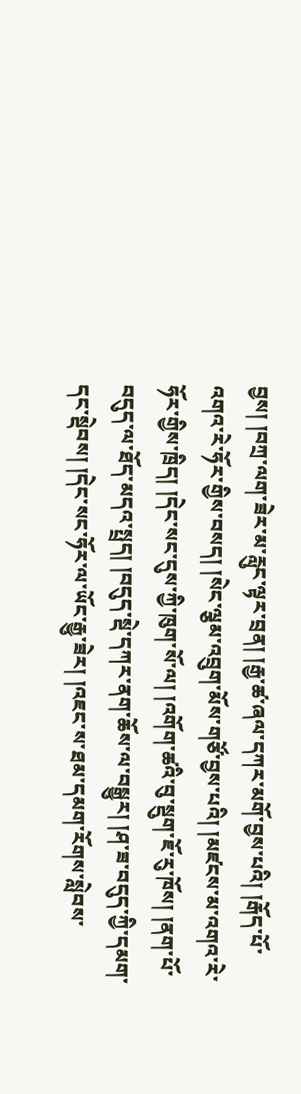བྱས། །བཀྲ་ལག་ཟེར་མ་རླུང་ལྟར་བྲན། །རྒྱ་ཚ་ཞལ་དཀར་མགོ་བྱས་པའི། །རྒོད་པོ་འགའ་རེ་ཧོར་གྱིས་བསད། །སེང་ལྕམ་འབྲུག་མོས་གཙོ་བྱས་པའི། །མཛངས་མ་འགའ་རེ་ཧོར་གྱིས་ཁྲིད། །དེང་སང་དུས་ཀྱི་ཁུག་སོ་ལ། །འགོག་ཚའི་བུ་སྡུག་ཇོ་རུ་ཁོས། །ནག་པོ་བདུད་ལ་ཐོད་མདའ་སྤྲད། །བདུད་སྡེ་དཀར་ནག་ཆོས་ལ་བསྒྱུར། །ཤ་ཟ་བདུད་ཀྱི་དམག་དང་སྡེབས། །དེང་སང་ཧོར་ལ་ཡོང་རྒྱུ་ཟེར། །འཇང་ས་ཐམ་དམག་རོགས་སླེབས་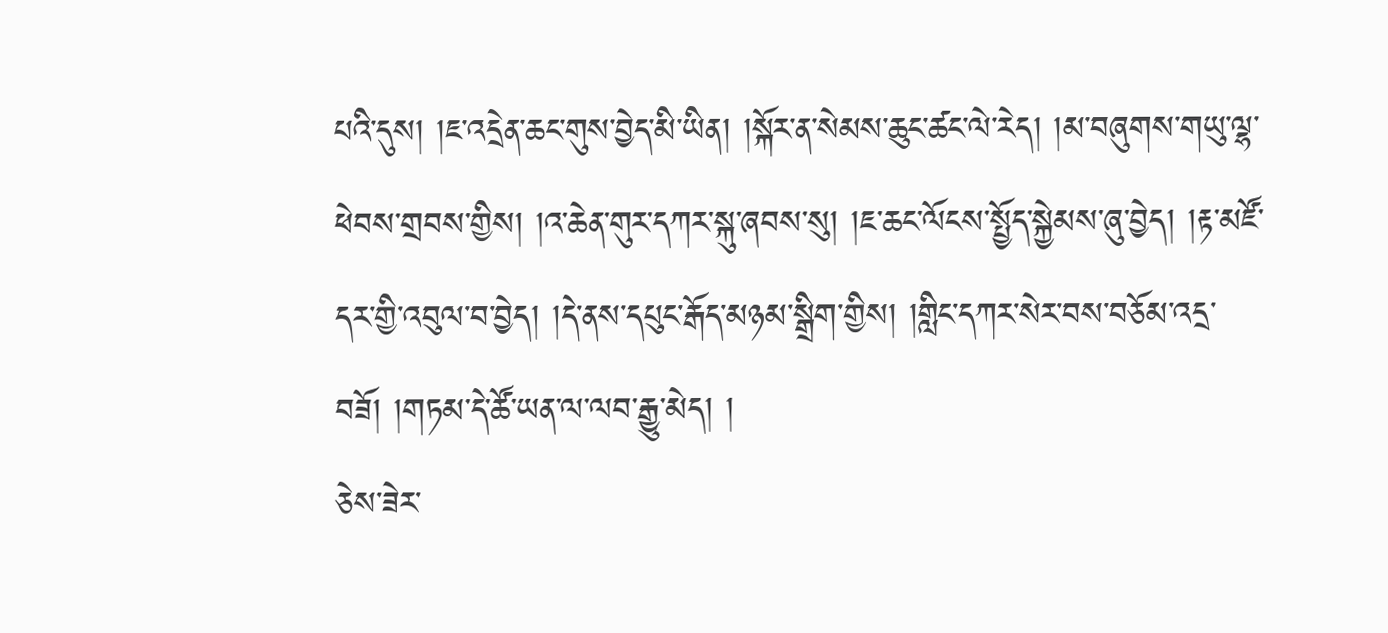པའི་དུས། །ཇ་འདྲེན་ཆང་གུས་བྱེད་མི་ཡིན། །སྐོར་ན་སེམས་ཆུང་ཚང་ལེ་རེད། །མ་བཞུགས་གཡུ་ལྷ་ཕེབས་གྲབས་གྱིས། །འ་ཆེན་གུར་དཀར་སྐུ་ཞབས་སུ། །ཇ་ཆང་ལོངས་སྤྱོད་སྐྱེམས་ཞུ་བྱེད། །རྟ་མཛོ་དར་གྱི་འབུལ་བ་བྱེད། །དེ་ནས་དཔུང་རྒོད་མཉམ་སྒྲིག་གྱིས། །གླིང་དཀར་སེར་བས་བཅོམ་འདྲ་བཟོ། །གཏམ་དེ་ཚོ་ཡན་ལ་ལབ་རྒྱུ་མེད། །
ཅེས་ཟེར་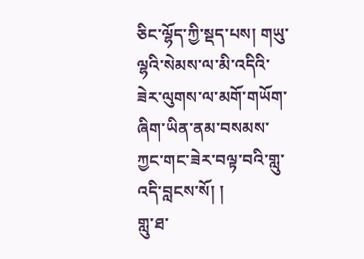ཅིང་ལྷོད་ཀྱི་སྡད་པས། གཡུ་ལྷའི་སེམས་ལ་མི་འདིའི་ཟེར་ལུགས་ལ་མགོ་གཡོག་ཞིག་ཡིན་ནམ་བསམས་ཀྱང་གང་ཟེར་བལྟ་བའི་གླུ་འདི་བླངས་སོ། །
གླུ་ཐ་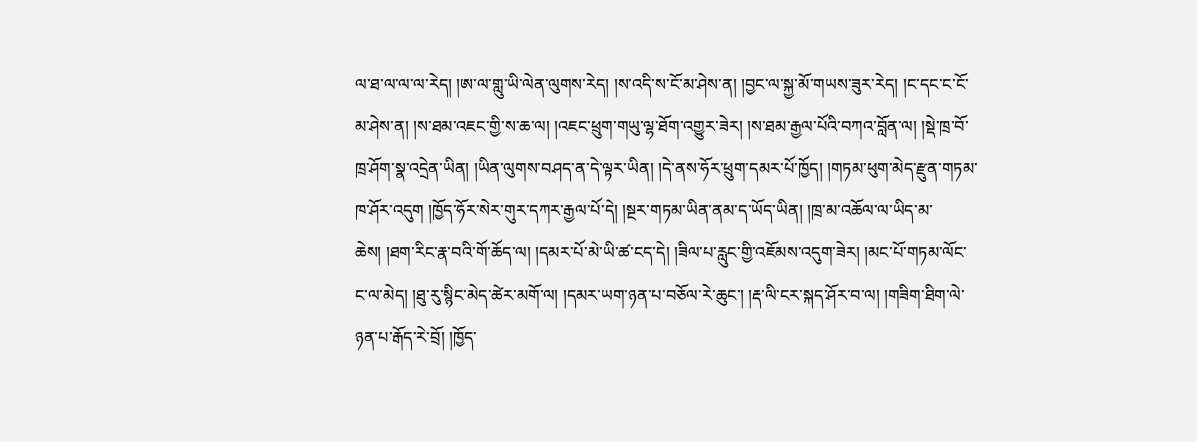ལ་ཐ་ལ་ལ་ལ་རེད། །ཨ་ལ་གླུ་ཡི་ལེན་ལུགས་རེད། །ས་འདི་ས་ངོ་མ་ཤེས་ན། །བྱང་ལ་སྐྱ་མོ་གཡས་ཟུར་རེད། །ང་དང་ང་ངོ་མ་ཤེས་ན། །ས་ཐམ་འཇང་གྱི་ས་ཆ་ལ། །འཇང་ཕྲུག་གཡུ་ལྷ་ཐོག་འགྱུར་ཟེར། །ས་ཐམ་རྒྱལ་པོའི་བཀའ་བློན་ལ། །སྡེ་ཁྲ་བོ་ཁྲ་ཤོག་སྣ་འདྲེན་ཡིན། །ཡིན་ལུགས་བཤད་ན་དེ་ལྟར་ཡིན། །དེ་ནས་ཧོར་ཕྲུག་དམར་པོ་ཁྱོད། །གཏམ་ཕུག་མེད་རྫུན་གཏམ་ཁ་ཤོར་འདུག །ཁྱོད་ཧོར་སེར་གུར་དཀར་རྒྱལ་པོ་དེ། །སྔར་གཏམ་ཡིན་ནམ་ད་ཡོད་ཡིན། །ཁྲ་མ་འཆོལ་ལ་ཡིད་མ་ཆེས། །ཐག་རིང་རྣ་བའི་གོ་ཆོད་ལ། །དམར་པོ་མེ་ཡི་ཚ་ངད་དེ། །ཟིལ་པ་རླུང་གྱི་འཇོམས་འདུག་ཟེར། །མང་པོ་གཏམ་ལོང་ང་ལ་མེད། །ཐུ་རུ་སྙིང་མེད་ཚེར་མགོ་ལ། །དམར་ཡག་ཉན་པ་བཅོལ་རེ་ཆུང་། །རྡ་ལི་ངར་སྐད་ཤོར་བ་ལ། །གཟིག་ཐིག་ལེ་ཉན་པ་རྒོད་རེ་བྲོ། །ཁྱོད་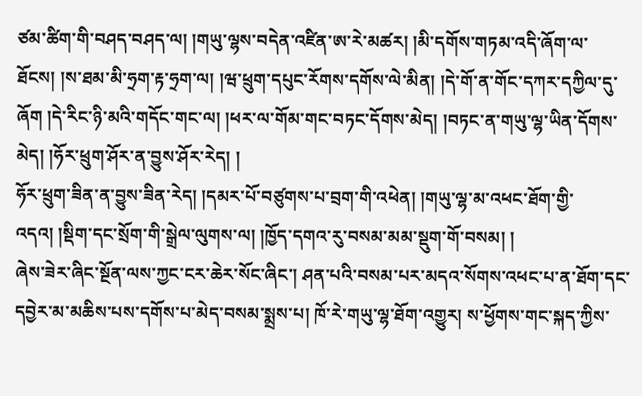ཙམ་ཚིག་གི་བཤད་བཤད་ལ། །གཡུ་ལྷས་བདེན་འཛིན་ཨ་རེ་མཚར། །མི་དགོས་གཏམ་འདི་ཞོག་ལ་ཐོངས། །ས་ཐམ་མི་ཧྲག་རྟ་ཧྲག་ལ། །ཝ་ཕྲུག་དཔུང་རོགས་དགོས་ལེ་མིན། །དེ་གོ་ན་གོང་དཀར་དཀྱིལ་དུ་ཞོག །དེ་རིང་ཉི་མའི་གདོང་གང་ལ། །ཕར་ལ་གོམ་གང་བཏང་དོགས་མེད། །བཏང་ན་གཡུ་ལྷ་ཡིན་དོགས་མེད། །ཧོར་ཕྲུག་ཤོར་ན་བྱུས་ཤོར་རེད། །
ཧོར་ཕྲུག་ཟིན་ན་བྱུས་ཟིན་རེད། །དམར་པོ་བཙུགས་པ་བྲག་གི་འཕེན། །གཡུ་ལྷ་མ་འཕང་ཐོག་གྱི་འདའ། །སྡིག་དང་སྲོག་གི་སྒྲེལ་ལུགས་ལ། །ཁྱོད་དགའ་རུ་བསམ་མམ་སྡུག་གོ་བསམ། །
ཞེས་ཟེར་ཞིང་སྔོན་ལས་ཀྱང་ངར་ཆེར་སོང་ཞིང་། ཤན་པའི་བསམ་པར་མདའ་སོགས་འཕང་པ་ན་ཐོག་དང་དབྱེར་མ་མཆིས་པས་དགོས་པ་མེད་བསམ་སྨྲས་པ། ཁོ་རེ་གཡུ་ལྷ་ཐོག་འགྱུར། ས་ཕྱོགས་གང་སྐད་ཀྱིས་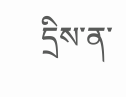དྲིས་ན་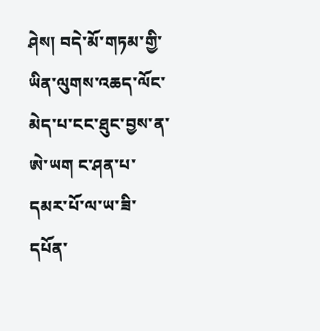ཤེས། བདེ་མོ་གཏམ་གྱི་ཡིན་ལུགས་འཆད་ལོང་མེད་པ་ངང་ཐུང་བྱས་ན་ཨེ་ཡག ང་ཤན་པ་དམར་པོ་ལ་ཡ་ཟི་དཔོན་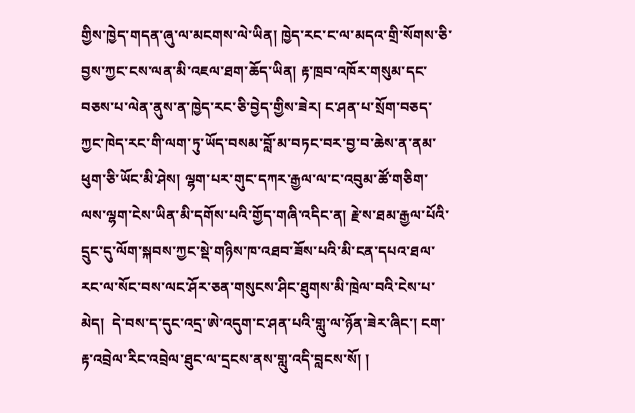གྱིས་ཁྱེད་གདན་ཞུ་ལ་མངགས་ལེ་ཡིན། ཁྱེད་རང་ང་ལ་མདའ་གྲི་སོགས་ཅི་བྱས་ཀྱང་ངས་ལན་མི་འཇལ་ཐག་ཆོད་ཡིན། རྟ་ཁྲབ་འཁོར་གསུམ་དང་བཅས་པ་ལེན་ནུས་ན་ཁྱེད་རང་ཅི་བྱེད་གྱིས་ཟེར། ང་ཤན་པ་སྲོག་བཅད་ཀྱང་ཁེད་རང་གི་ལག་ཏུ་ཡོད་བསམ་བློ་མ་བཏང་བར་བྱ་བ་ཆེས་ན་ནམ་ཕུག་ཅི་ཡོང་མི་ཤེས། ལྷག་པར་གུང་དཀར་རྒྱལ་ལ་ང་འབུམ་ཚོ་གཅིག་ལས་ལྷག་ངེས་ཡིན་མི་དགོས་པའི་གྱོད་གཞི་འདིང་ན། རྗེ་ས་ཐམ་རྒྱལ་པོའི་དྲུང་དུ་ལོག་སྐབས་ཀྱང་སྡེ་གཉིས་ཁ་འཐབ་ཟོས་པའི་མི་ངན་དཔའ་ཐལ་རང་ལ་སོང་བས་ལང་ཤོར་ཅན་གསུངས་ཤིང་ཐུགས་མི་ཁྲེལ་བའི་ངེས་པ་མེད།  དེ་བས་ད་དུང་འདྲ་ཨེ་འདུག་ང་ཤན་པའི་གླུ་ལ་ཉོན་ཟེར་ཞིང་། ངག་རྟ་འབྲེལ་རིང་འབྲེལ་ཐུང་ལ་དྲངས་ནས་གླུ་འདི་བླངས་སོ། །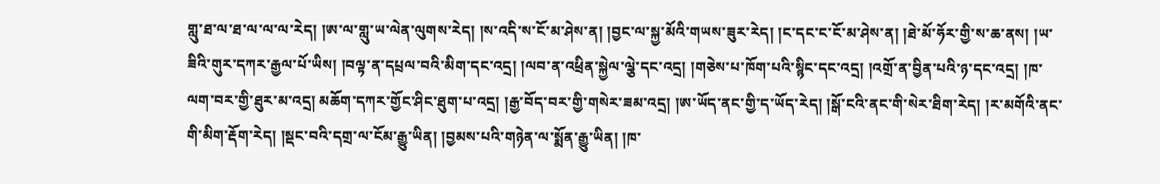གླུ་ཐ་ལ་ཐ་ལ་ལ་ལ་རེད། །ཨ་ལ་གླུ་ཡ་ལེན་ལུགས་རེད། །ས་འདི་ས་ངོ་མ་ཤེས་ན། །བྱང་ལ་སྐྱ་མོའི་གཡས་ཟུར་རེད། །ང་དང་ང་ངོ་མ་ཤེས་ན། །ཐེ་མོ་ཧོར་གྱི་ས་ཆ་ནས། །ཡ་ཟིའི་གུར་དཀར་རྒྱལ་པོ་ཡིས། །བལྟ་ན་དཔྲལ་བའི་མིག་དང་འདྲ། །ལབ་ན་འཕྲིན་སྐྱེལ་ལྕེ་དང་འདྲ། །གཅེས་པ་ཁོག་པའི་སྙིང་དང་འདྲ། །འགྲོ་ན་བྱིན་པའི་ཉ་དང་འདྲ། །ཁ་ལག་བར་གྱི་ཐུར་མ་འདྲ། མཆོག་དཀར་གྱོང་ཤིང་ཐུག་པ་འདྲ། །རྒྱ་བོད་བར་གྱི་གསེར་ཟམ་འདྲ། །ཨ་ཡོད་ནང་གྱི་ད་ཡོད་རེད། །སྒོ་ངའི་ནང་གི་སེར་ཐིག་རེད། །ར་མགོའི་ནང་གི་མིག་རྡོག་རེད། །སྡང་བའི་དགྲ་ལ་ངོམ་རྒྱུ་ཡིན། །བྱམས་པའི་གཉེན་ལ་སྨོན་རྒྱུ་ཡིན། །ཁ་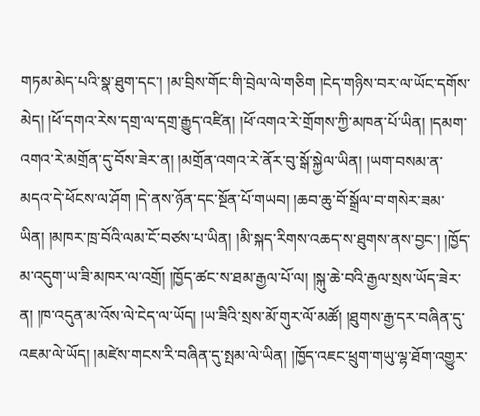གཏམ་མེད་པའི་སྣ་ཐུག་དང་། །མ་བྲིས་གོང་གི་བྲེལ་ལེ་གཅིག །ངེད་གཉིས་བར་ལ་ཡོང་དགོས་མེད། །ཕོ་དགའ་རེས་དགྲ་ལ་དགྲ་རྒྱུད་འཛིན། །ཕོ་འགའ་རེ་གྲོགས་ཀྱི་མཁན་པོ་ཡིན། །དམག་འགའ་རེ་མགྲོན་དུ་བོས་ཟེར་ན། །མགྲོན་འགའ་རེ་ནོར་བུ་སྒོ་སྐྱེལ་ཡིན། །ཡག་བསམ་ན་མདའ་དེ་ཕོངས་ལ་ཤོག །དེ་ནས་ཉོན་དང་སྔོན་པོ་གཡབ། །ཆབ་ཆུ་བོ་སྒྲོལ་བ་གསེར་ཟམ་ཡིན། །མཁར་ཁྲ་བོའི་ལམ་ངོ་བཙས་པ་ཡིན། །མི་སྐད་རིགས་འཆད་ས་ཐུགས་ནས་བྱང་། །ཁྱོད་མ་འདུག་ཡ་ཟི་མཁར་ལ་འགྲོ། །ཁྱོད་ཚང་ས་ཐམ་རྒྱལ་པོ་ལ། །སྐུ་ཆེ་བའི་རྒྱལ་སྲས་ཡོད་ཟེར་ན། །ཁ་འདུན་མ་འོས་ལེ་ངེད་ལ་ཡོད། །ཡ་ཟིའི་སྲས་མོ་གུར་ལོ་མཚོ། །ཐུགས་རྒྱ་དར་བཞིན་དུ་འཇམ་ལེ་ཡོད། །མཛེས་གངས་རི་བཞིན་དུ་སྤམ་ལེ་ཡིན། །ཁྱོད་འཇང་ཕྲུག་གཡུ་ལྷ་ཐོག་འགྱུར་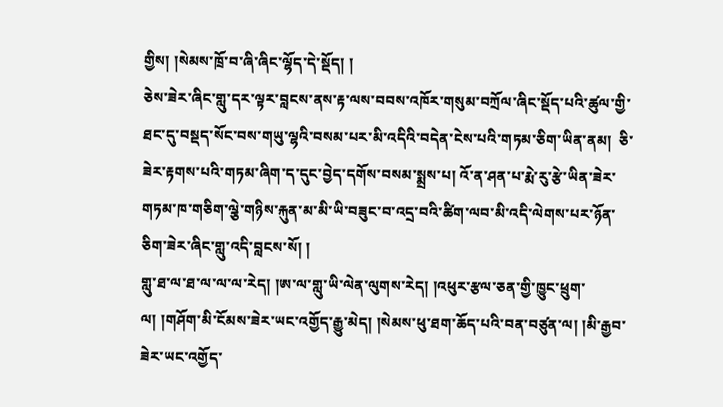གྱིས། །སེམས་ཁྲོ་བ་ཞི་ཞིང་ལྷོད་དེ་སྡོད། །
ཅེས་ཟེར་ཞིང་གླུ་དར་ལྟར་བླངས་ནས་རྟ་ལས་བབས་འཁོར་གསུམ་བཀྲོལ་ཞིང་སྡོད་པའི་ཚུལ་གྱི་ཐང་དུ་བསྡད་སོང་བས་གཡུ་ལྷའི་བསམ་པར་མི་འདིའི་བདེན་ངེས་པའི་གཏམ་ཅིག་ཡིན་ནམ།  ཅི་ཟེར་རྟགས་པའི་གཏམ་ཞིག་ད་དུང་བྱེད་དགོས་བསམ་སྨྲས་པ། འོ་ན་ཤན་པ་རྨེ་རུ་རྩེ་ཡིན་ཟེར་གཏམ་ཁ་གཅིག་ལྕེ་གཉིས་རྐུན་མ་མི་ཡི་བཟུང་བ་འདྲ་བའི་ཚིག་ལབ་མི་འདི་ལེགས་པར་ཉོན་ཅིག་ཟེར་ཞིང་གླུ་འདི་བླངས་སོ། །
གླུ་ཐ་ལ་ཐ་ལ་ལ་ལ་རེད། །ཨ་ལ་གླུ་ཡི་ལེན་ལུགས་རེད། །འཕུར་རྩལ་ཅན་གྱི་ཁྱུང་ཕྲུག་ལ། །གཤོག་མི་ངོམས་ཟེར་ཡང་འགྱོད་རྒྱུ་མེད། །སེམས་ཕུ་ཐག་ཆོད་པའི་བན་བཙུན་ལ། །མི་རྒྱབ་ཟེར་ཡང་འགྱོད་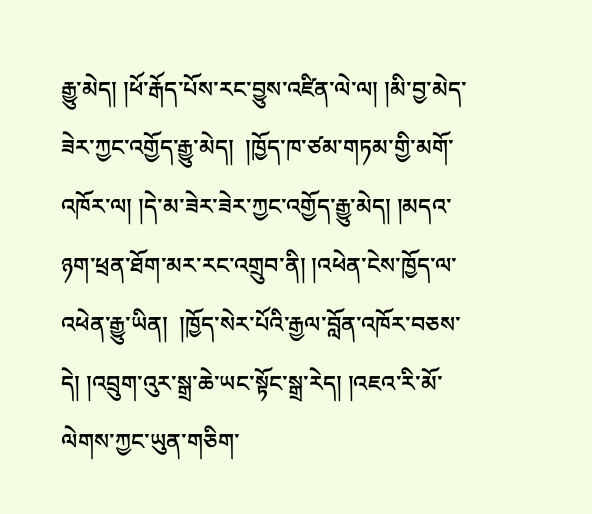རྒྱུ་མེད། །ཕོ་རྒོད་པོས་རང་བྱུས་འཛིན་ལེ་ལ། །མི་བྱ་མེད་ཟེར་ཀྱང་འགྱོད་རྒྱུ་མེད།  །ཁྱོད་ཁ་ཙམ་གཏམ་གྱི་མགོ་འཁོར་ལ། །དེ་མ་ཟེར་ཟེར་ཀྱང་འགྱོད་རྒྱུ་མེད། །མདའ་ཉག་ཕྲན་ཐོག་མར་རང་འགྲུབ་ནི། །འཕེན་ངེས་ཁྱོད་ལ་འཕེན་རྒྱུ་ཡིན།  །ཁྱོད་སེར་པོའི་རྒྱལ་བློན་འཁོར་བཅས་དེ། །འབྲུག་འུར་སྒྲ་ཆེ་ཡང་སྟོང་སྒྲ་རེད། །འཇའ་རི་མོ་ལེགས་ཀྱང་ཡུན་གཅིག་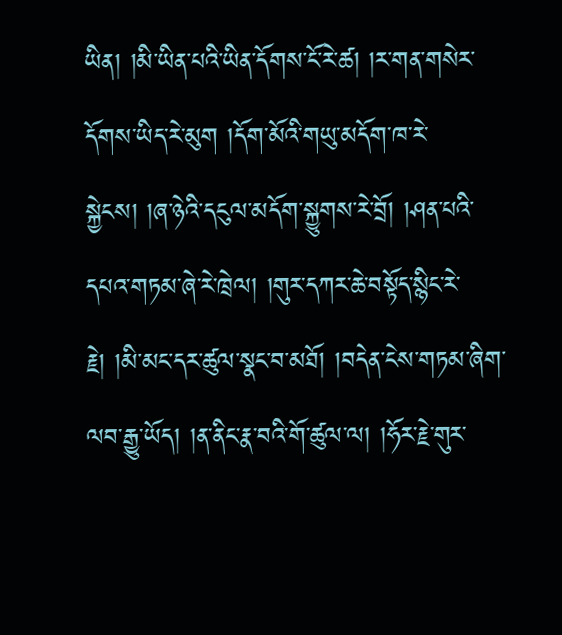ཡིན། །མི་ཡིན་པའི་ཡིན་དོགས་ངོ་རེ་ཚ། །ར་གན་གསེར་དོགས་ཡིད་རེ་མུག །དོག་མོའི་གཡུ་མདོག་ཁ་རེ་སྐྱེངས། །ཞ་ཉེའི་དངུལ་མདོག་སྐྱུགས་རེ་བྲོ། །ཤན་པའི་དཔའ་གཏམ་ཞེ་རེ་ཁྲེལ། །གུར་དཀར་ཆེ་བསྟོད་སྙིང་རེ་རྗེ། །མི་མང་དར་ཚུལ་སྣང་བ་མཐོ། །བདེན་ངེས་གཏམ་ཞིག་ལབ་རྒྱུ་ཡོད། །ན་ནིང་རྣ་བའི་གོ་ཚུལ་ལ། །ཧོར་རྗེ་གུར་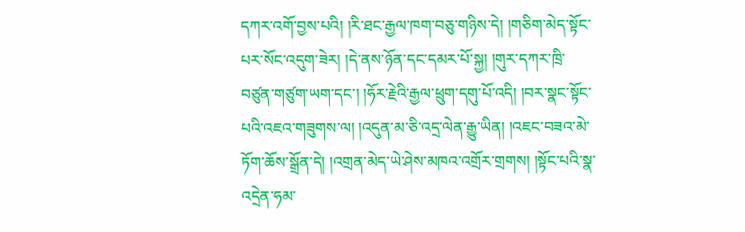དཀར་འགོ་བྱས་པའི། །རི་ཐང་རྒྱལ་ཁག་བཅུ་གཉིས་དེ། །གཅིག་མེད་སྟོང་པར་སོང་འདུག་ཟེར། །དེ་ནས་ཉོན་དང་དམར་པོ་སྐྱ། །གུར་དཀར་ཁྲི་བཙུན་གཙུག་ཡག་དང་། །ཧོར་རྗེའི་རྒྱལ་ཕྲུག་དགུ་པོ་འདི། །བར་སྣང་སྟོང་པའི་འཇའ་གཟུགས་ལ། །འདུན་མ་ཅི་འདྲ་ལེན་རྒྱུ་ཡིན། །འཇང་བཟའ་མེ་ཏོག་ཆོས་སྒྲོན་དེ། །འགྲན་མེད་ཡེ་ཤེས་མཁའ་འགྲོར་གྲགས། །སྟོང་པའི་སྣ་འདྲེན་ཧམ་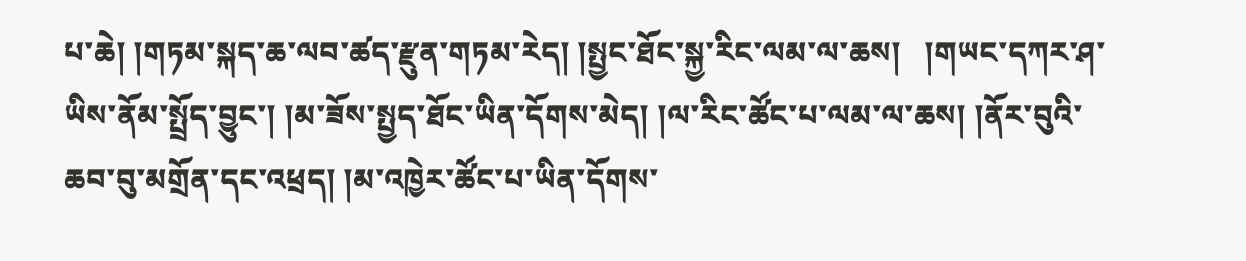པ་ཆེ། །གཏམ་སྐད་ཆ་ལབ་ཚད་རྫུན་གཏམ་རེད། །སྤྱང་ཐོང་སྐྱ་རིང་ལམ་ལ་ཆས།   །གཡང་དཀར་ཤ་ཡིས་ནོམ་སྤྲོད་བྱུང་། །མ་ཟོས་སྤྱད་ཐོང་ཡིན་དོགས་མེད། །ལ་རིང་ཚོང་པ་ལམ་ལ་ཆས། །ནོར་བུའི་ཆབ་བུ་མགྲོན་དང་འཕྲད། །མ་འཁྱེར་ཚོང་པ་ཡིན་དོགས་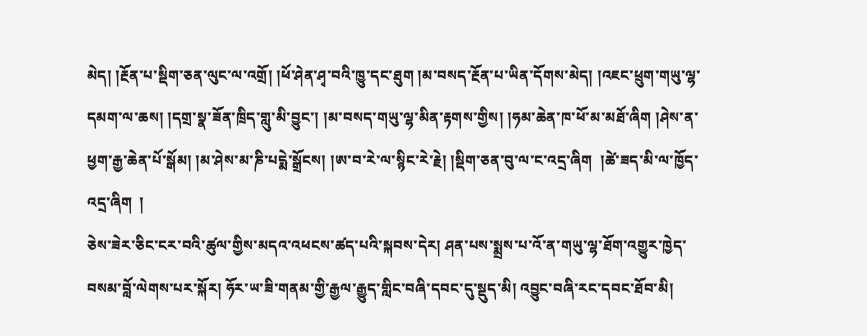མེད། །རྔོན་པ་སྡིག་ཅན་ལུང་ལ་འགྲོ། །ཕོ་ཤེན་ཤྭ་བའི་ཁྱུ་དང་ཐུག །མ་བསད་རྔོན་པ་ཡིན་དོགས་མེད། །འཇང་ཕྲུག་གཡུ་ལྷ་དམག་ལ་ཆས། །དགྲ་སྣ་ཟོན་ཁྲིད་གླུ་མི་བྱུང་། །མ་བསད་གཡུ་ལྷ་མིན་རྟགས་གྱིས། །ཧམ་ཆེན་ཁ་ཕོ་མ་མཐོ་ཞིག །ཤེས་ན་ཕྱག་རྒྱ་ཆེན་པོ་སྒོམ། །མ་ཤེས་མ་ཎི་པདྨེ་སྒྲོངས། །ཨ་བ་རེ་ལ་སྙིང་རེ་རྗེ། །སྡིག་ཅན་བུ་ལ་ང་འདྲ་ཞིག  །ཚེ་ཟད་མི་ལ་ཁྱོད་འདྲ་ཞིག  །
ཅེས་ཟེར་ཅིང་ངར་བའི་ཚུལ་གྱིས་མདའ་འཕངས་ཚད་པའི་སྐབས་དེར། ཤན་པས་སྨྲས་པ་འོ་ན་གཡུ་ལྷ་ཐོག་འགྱུར་ཁྱེད་བསམ་བློ་ལེགས་པར་སྐོར། ཧོར་ཡ་ཟི་གནམ་གྱི་རྒྱལ་རྒྱུད་གླིང་བཞི་དབང་དུ་སྡུད་མི། འབྱུང་བཞི་རང་དབང་ཐོབ་མི།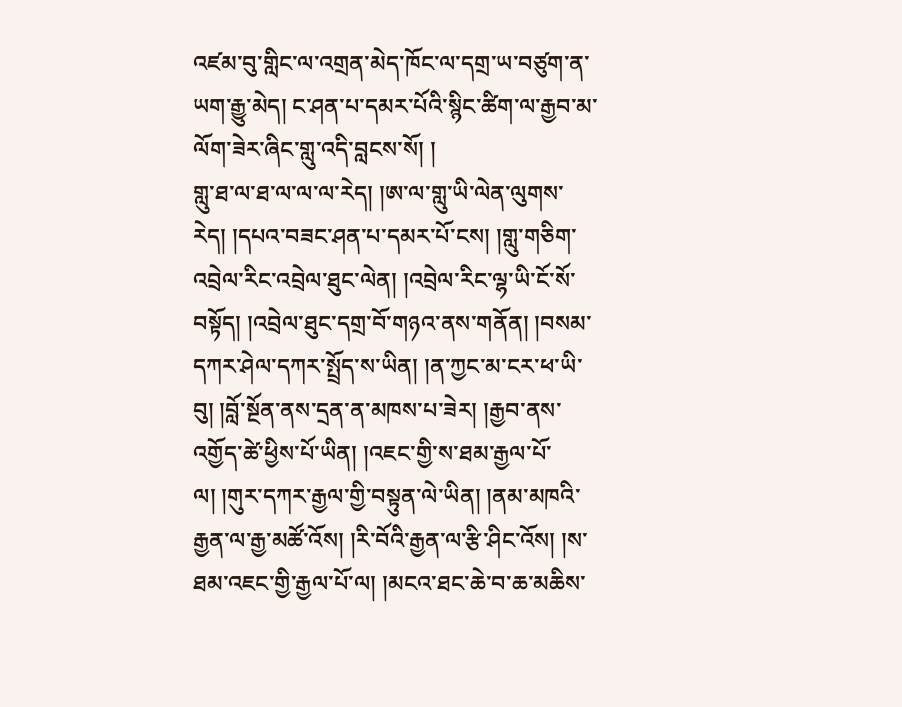འཛམ་བུ་གླིང་ལ་འགྲན་མེད་ཁོང་ལ་དགྲ་ཡ་བཙུག་ན་ཡག་རྒྱུ་མེད། ང་ཤན་པ་དམར་པོའི་སྙིང་ཚིག་ལ་རྒྱབ་མ་ལོག་ཟེར་ཞིང་གླུ་འདི་བླངས་སོ། །
གླུ་ཐ་ལ་ཐ་ལ་ལ་ལ་རེད། །ཨ་ལ་གླུ་ཡི་ལེན་ལུགས་རེད། །དཔའ་བཟང་ཤན་པ་དམར་པོ་ངས། །གླུ་གཅིག་འབྲེལ་རིང་འབྲེལ་ཐུང་ལེན། །འབྲེལ་རིང་ལྷ་ཡི་ངོ་སོ་བསྟོད། །འབྲེལ་ཐུང་དགྲ་བོ་གཉའ་ནས་གནོན། །བསམ་དཀར་ཤེལ་དཀར་སྤྲོད་ས་ཡིན། །ན་ཀྱང་མ་ངར་ཕ་ཡི་བུ། །བློ་སྔོན་ནས་དྲན་ན་མཁས་པ་ཟེར། །རྒྱབ་ནས་འགྱོད་ཚེ་ཕྱིས་པོ་ཡིན། །འཇང་གྱི་ས་ཐམ་རྒྱལ་པོ་ལ། །གུར་དཀར་རྒྱལ་གྱི་བསྟུན་ལེ་ཡིན། །ནམ་མཁའི་རྒྱན་ལ་རྒྱ་མཚོ་འོས། །རི་བོའི་རྒྱན་ལ་རྩི་ཤིང་འོས། །ས་ཐམ་འཇང་གྱི་རྒྱལ་པོ་ལ། །མངའ་ཐང་ཆེ་བ་ཆ་མཆིས་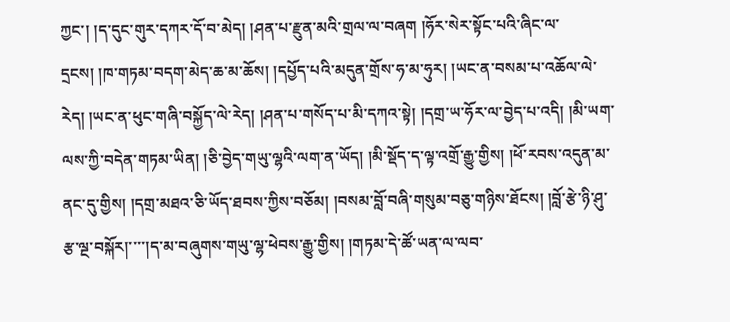ཀྱང་། །ད་དུང་གུར་དཀར་དོ་བ་མེད། །ཤན་པ་རྫུན་མའི་གྲལ་ལ་བཞག །ཧོར་སེར་སྟོང་པའི་ཞིང་ལ་དྲངས། །ཁ་གཏམ་བདག་མེད་ཆ་མ་ཆོས། །དཔྱོད་པའི་མདུན་གྲོས་ཧ་མ་ཧུར། །ཡང་ན་བསམ་པ་འཆོལ་ལེ་རེད། །ཡང་ན་ཕུང་གཞི་བསྐྱོད་ལེ་རེད། །ཤན་པ་གསོད་པ་མི་དཀའ་སྟེ། །དགྲ་ཡ་ཧོར་ལ་བྱེད་པ་འདི། །མི་ཡག་ལས་ཀྱི་བདེན་གཏམ་ཡིན། །ཅི་བྱེད་གཡུ་ལྷའི་ལག་ན་ཡོད། །མི་སྡོད་ད་ལྟ་འགྲོ་རྒྱུ་གྱིས། །ཕོ་རབས་འདུན་མ་ནང་དུ་གྱིས། །དགྲ་མཐའ་ཅི་ཡོད་ཐབས་ཀྱིས་བཅོམ། །བསམ་བློ་བཞི་གསུམ་བཅུ་གཉིས་ཐོངས། །བློ་རྩེ་ཉི་ཤུ་རྩ་ལྔ་བསྐོར།་་་་།ད་མ་བཞུགས་གཡུ་ལྷ་ཕེབས་རྒྱུ་གྱིས། །གཏམ་དེ་ཚོ་ཡན་ལ་ལབ་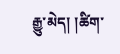རྒྱུ་མེད། །ཚིག་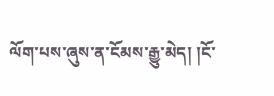ལོག་པས་ཞུས་ན་ངོམས་རྒྱུ་མེད། །ངོ་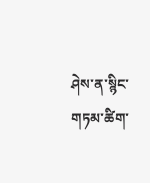ཤེས་ན་སྙིང་གཏམ་ཚིག་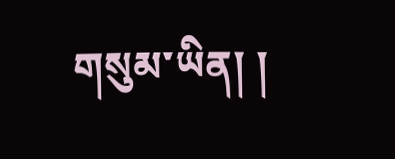གསུམ་ཡིན། །